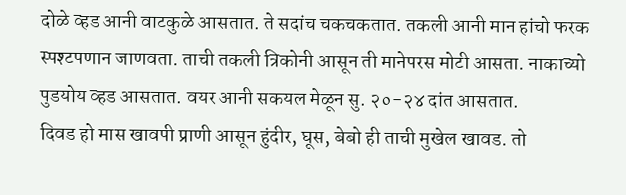दोळे व्हड आनी वाटकुळे आसतात. ते सदांच चकचकतात. तकली आनी मान हांचो फरक स्पश्टपणान जाणवता. ताची तकली त्रिकोनी आसून ती मानेपरस मोटी आसता. नाकाच्यो पुडयोय व्हड आसतात. वयर आनी सकयल मेळून सु. २०-२४ दांत आसतात.
दिवड हो मास खावपी प्राणी आसून हुंदीर, घूस, बेबो ही ताची मुखेल खावड. तो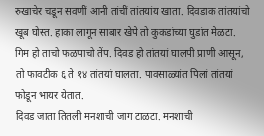रुखाचेर चडून सवणीं आनी तांचीं तांतयांय खाता. दिवडाक तांतयांचो खूब घोस्त. हाका लागून साबार खेपे तो कुकडांच्या घुडांत मेळटा.
गिम हो ताचो फळपाचो तेंप. दिवड हो तांतयां घालपी प्राणी आसून, तो फावटीक ६ ते १४ तांतयां घालता. पावसाळ्यांत पिलां तांतयां फोडून भायर येतात.
दिवड जाता तितली मनशाची जाग टाळटा. मनशाची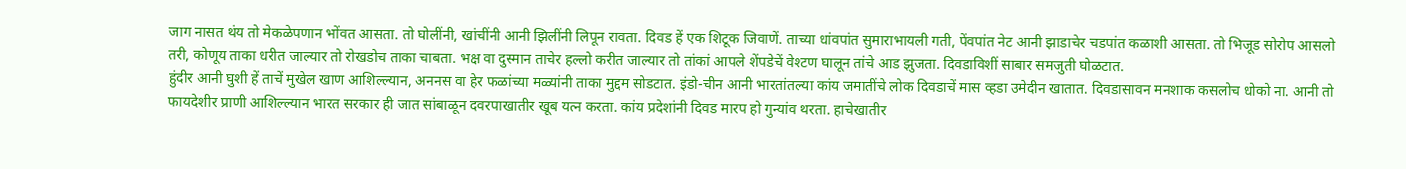जाग नासत थंय तो मेकळेपणान भोंवत आसता. तो घोलींनी, खांचींनी आनी झिलींनी लिपून रावता. दिवड हें एक शिटूक जिवाणें. ताच्या धांवपांत सुमाराभायली गती, पेंवपांत नेट आनी झाडाचेर चडपांत कळाशी आसता. तो भिजूड सोरोप आसलो तरी, कोणूय ताका धरीत जाल्यार तो रोखडोच ताका चाबता. भक्ष वा दुस्मान ताचेर हल्लो करीत जाल्यार तो तांकां आपले शेंपडेचें वेश्टण घालून तांचे आड झुजता. दिवडाविशीं साबार समजुती घोळटात.
हुंदीर आनी घुशी हें ताचें मुखेल खाण आशिल्ल्यान, अननस वा हेर फळांच्या मळ्यांनी ताका मुद्दम सोडटात. इंडो-चीन आनी भारतांतल्या कांय जमातींचे लोक दिवडाचें मास व्हडा उमेदीन खातात. दिवडासावन मनशाक कसलोच धोको ना. आनी तो फायदेशीर प्राणी आशिल्ल्यान भारत सरकार ही जात सांबाळून दवरपाखातीर खूब यत्न करता. कांय प्रदेशांनी दिवड मारप हो गुन्यांव थरता. हाचेखातीर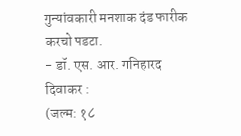गुन्यांवकारी मनशाक दंड फारीक करचो पडटा.
- डॉ. एस. आर. गनिहारद
दिवाकर :
(जल्म: १८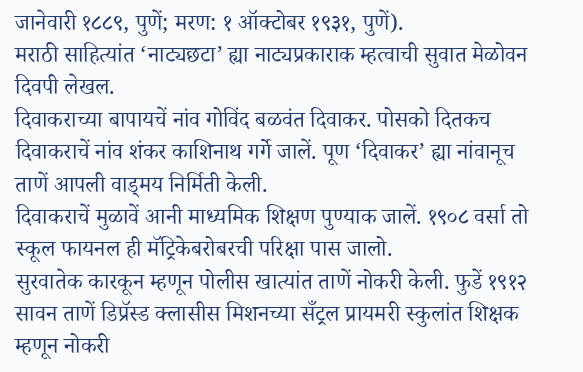जानेवारी १८८९, पुणें; मरण: १ ऑक्टोबर १९३१, पुणें).
मराठी साहित्यांत ‘नाट्यछटा’ ह्या नाट्यप्रकाराक म्हत्वाची सुवात मेळोवन दिवपी लेखल.
दिवाकराच्या बापायचें नांव गोविंद बळवंत दिवाकर. पोसको दितकच दिवाकराचें नांव शंकर काशिनाथ गर्गे जालें. पूण ‘दिवाकर’ ह्या नांवानूच ताणें आपली वाड्मय निर्मिती केली.
दिवाकराचें मुळावें आनी माध्यमिक शिक्षण पुण्याक जालें. १९०८ वर्सा तो स्कूल फायनल ही मॅट्रिकेबरोबरची परिक्षा पास जालो.
सुरवातेक कारकून म्हणून पोलीस खात्यांत ताणें नोकरी केली. फुडें १९१२ सावन ताणें डिप्रॅस्ड क्लासीस मिशनच्या सँट्रल प्रायमरी स्कुलांत शिक्षक म्हणून नोकरी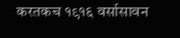करतकच १९१६ वर्सासावन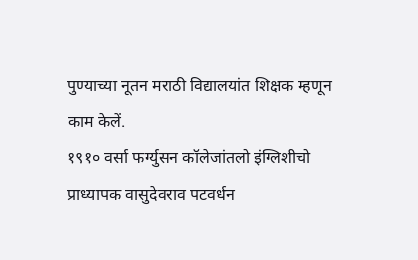पुण्याच्या नूतन मराठी विद्यालयांत शिक्षक म्हणून काम केलें.
१९१० वर्सा फर्ग्युसन कॉलेजांतलो इंग्लिशीचो प्राध्यापक वासुदेवराव पटवर्धन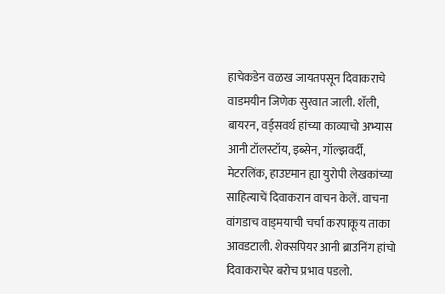हाचेकडेन वळख जायतपसून दिवाकराचे वाडमयीन जिणेक सुरवात जाली. शॅली, बायरन, वर्ड्सवर्थ हांच्या काव्याचो अभ्यास आनी टॉलस्टॉय, इब्सेन, गॉल्झवर्दी, मेटरलिंक, हाउप्टमान ह्या युरोपी लेखकांच्या साहित्याचें दिवाकरान वाचन केलें. वाचना वांगडाच वाड्मयाची चर्चा करपाकूय ताका आवडटाली. शेक्सपियर आनी ब्राउनिंग हांचो दिवाकराचेर बरोच प्रभाव पडलो.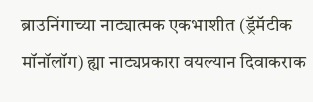ब्राउनिंगाच्या नाट्यात्मक एकभाशीत (ड्रॅमॅटीक मॉनॉलॉग) ह्या नाट्यप्रकारा वयल्यान दिवाकराक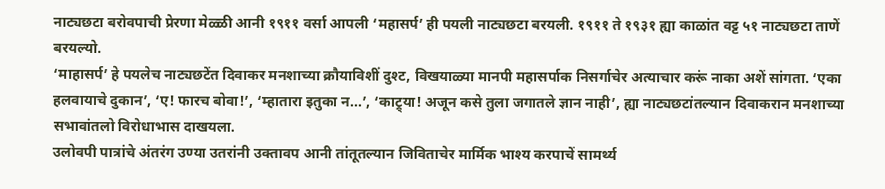नाट्यछटा बरोवपाची प्रेरणा मेळ्ळी आनी १९११ वर्सा आपली ‘महासर्प’ ही पयली नाट्यछटा बरयली. १९११ ते १९३१ ह्या काळांत वट्ट ५१ नाट्यछटा ताणें बरयल्यो.
‘माहासर्प’ हे पयलेच नाट्यछटेंत दिवाकर मनशाच्या क्रौयाविशीं दुश्ट, विखयाळ्या मानपी महासर्पाक निसर्गाचेर अत्याचार करूं नाका अशें सांगता. ‘एका हलवायाचे दुकान’, ‘ए! फारच बोवा!’, ‘म्हातारा इतुका न...’, ‘काट्र्या! अजून कसे तुला जगातले ज्ञान नाही’, ह्या नाट्यछटांतल्यान दिवाकरान मनशाच्या सभावांतलो विरोधाभास दाखयला.
उलोवपी पात्रांचे अंतरंग उण्या उतरांनी उक्तावप आनी तांतूतल्यान जिविताचेर मार्मिक भाश्य करपाचें सामर्थ्य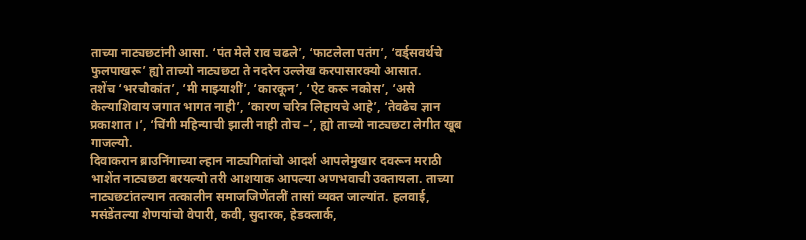ताच्या नाट्यछटांनी आसा. ‘पंत मेले राव चढले’, ‘फाटलेला पतंग’, ‘वर्ड्सवर्थचे फुलपाखरू’ ह्यो ताच्यो नाट्यछटा ते नदरेन उल्लेख करपासारक्यो आसात.
तशेंच ‘भरचौकांत’, ‘मी माझ्याशीं’, ‘कारकून’, ‘ऐट करू नकोस’, ‘असे केल्याशिवाय जगात भागत नाही’, ‘कारण चरित्र लिहायचे आहे’, ‘तेवढेच ज्ञान प्रकाशात ।’, ‘चिंगी महिन्याची झाली नाही तोच –’, ह्यो ताच्यो नाट्यछटा लेगीत खूब गाजल्यो.
दिवाकरान ब्राउनिंगाच्या ल्हान नाट्यगितांचो आदर्श आपलेमुखार दवरून मराठी भाशेंत नाट्यछटा बरयल्यो तरी आशयाक आपल्या अणभवाची उक्तायला. ताच्या नाट्यछटांतल्यान तत्कालीन समाजजिणेंतलीं तासां व्यक्त जाल्यांत. हलवाई, मसंडेंतल्या शेणयांचो वेपारी, कवी, सुदारक, हेडक्लार्क,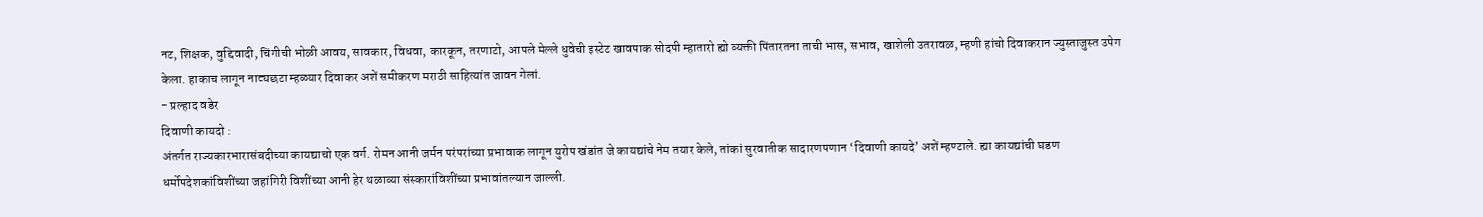नट, शिक्षक, वुद्दिवादी, चिंगीची भोळी आवय, सावकार, विधवा, कारकून, तरणाटो, आपले मेल्ले धुवेची इस्टेट खावपाक सोदपी म्हातारो ह्यो व्यक्ती पिंतारतना ताची भास, सभाव, खाशेली उतरावळ, म्हणी हांचो दिवाकरान ज्युस्ताजुस्त उपेग केला. हाकाच लागून नाट्यछटा म्हळ्यार दिवाकर अशें समीकरण मराठी साहित्यांत जावन गेलां.
- प्रल्हाद वडेर
दिवाणी कायदो :
अंतर्गत राज्यकारभारासंबदीच्या कायद्याचो एक वर्ग. रोमन आनी जर्मन परंपरांच्या प्रभावाक लागून युरोप खंडांत जे कायद्यांचे नेम तयार केले, तांकां सुरवातीक सादारणपणान ‘दिवाणी कायदे’ अशें म्हण्टाले. ह्या कायद्यांची घडण धर्मोपदेशकांविशींच्या जहांगिरी विशींच्या आनी हेर थळाव्या संस्कारांविशींच्या प्रभावांतल्यान जाल्ली.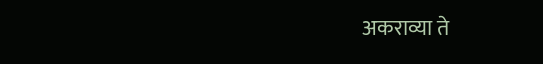अकराव्या ते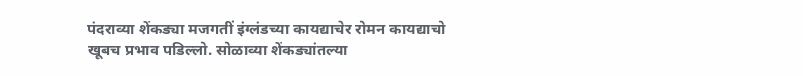पंदराव्या शेंकड्या मजगतीं इंग्लंडच्या कायद्याचेर रोमन कायद्याचो खूबच प्रभाव पडिल्लो. सोळाव्या शेंकड्यांतल्या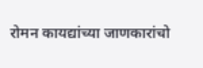रोमन कायद्यांच्या जाणकारांचो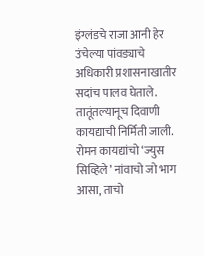इंग्लंडचे राजा आनी हेर उंचेल्या पांवड्याचे अधिकारी प्रशासनाखातीर सदांच पालव घेताले. तातूंतल्यानूच दिवाणी कायद्याची निर्मिती जाली.
रोमन कायद्यांचो ‘ज्युस सिव्हिले’ नांवाचो जो भाग आसा, ताचो